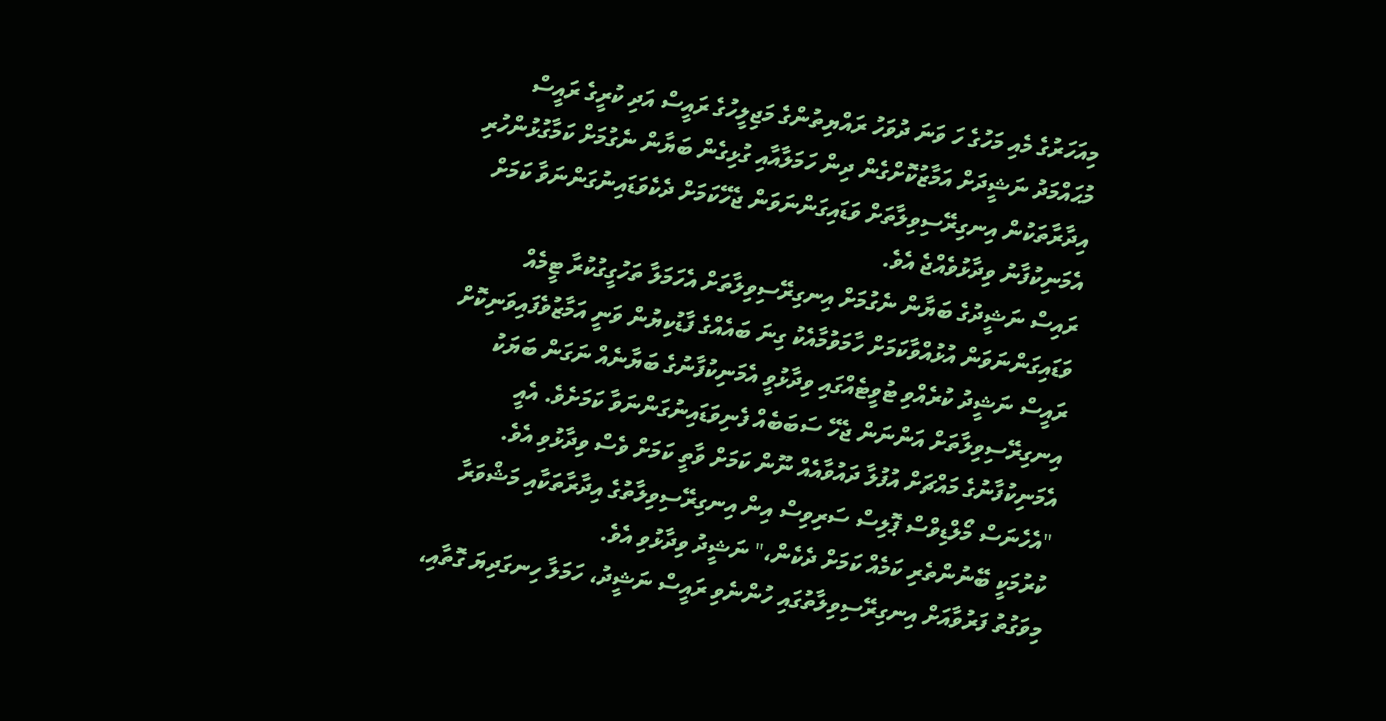މިއަހަރުގެ މެއި މަހުގެ ހަ ވަނަ ދުވަހު ރައްޔިތުންގެ މަޖިލީހުގެ ރައީސް އަދި ކުރީގެ ރައީސް މުޙައްމަދު ނަޝީދަށް އަމާޒުކޮށްގެން ދިން ހަމަލާއާއި ގުޅިގެން ބަޔާން ނެގުމަށް ކަމާގުޅުންހުރި އިދާރާތަކުން އިނގިރޭސިވިލާތަށް ވަޑައިގަންނަވަން ޖެހޭކަމަށް ދެކެވަޑައިނުގަންނަވާ ކަމަށް އެމަނިކުފާނު ވިދާޅުވެއްޖެ އެވެ.
ރައިސް ނަޝީދުގެ ބަޔާން ނެގުމަށް އިނގިރޭސިވިލާތަށް އެހަމަލާ ތަހުގީގުކުރާ ޓީމެއް ވަޑައިގަންނަވަން އުޅުއްވާކަމަށް ހާމަވުމާއެކު ގިނަ ބައެއްގެ ފާޑުކިޔުން ވަނީ އަމާޒުވެފައިވަނިކޮށް ރައީސް ނަޝީދު ކުރެއްވި ޓުވީޓެއްގައި ވިދާޅުވީ އެމަނިކުފާނުގެ ބަޔާނެއް ނަގަން ބަޔަކު އިނގިރޭސިވިލާތަށް އަންނަން ޖެހޭ ސަބަބެއް ފެނިވަޑައިނުގަންނަވާ ކަމަށެވެ. އެއީ އެމަނިކުފާނުގެ މައްޗަށް އުފުލާ ދައުވާއެއް ނޫން ކަމަށް ވާތީ ކަމަށް ވެސް ވިދާޅުވި އެވެ.
"އެހެނަސް މޯލްޑިވްސް ޕޮލިސް ސަރިވިސް އިން އިނގިރޭސިވިލާތުގެ އިދާރާތަކާއި މަޝްވަރާ ކުރުމަކީ ބޭނުންތެރި ކަމެއް ކަމަށް ދެކެން،" ނަޝީދު ވިދާޅުވި އެވެ.
މިވަގުތު ފަރުވާއަށް އިނގިރޭސިވިލާތުގައި ހުންނެވި ރައީސް ނަޝީދު، ހަމަލާ ހިނގަދިޔަ ގޮތާއި،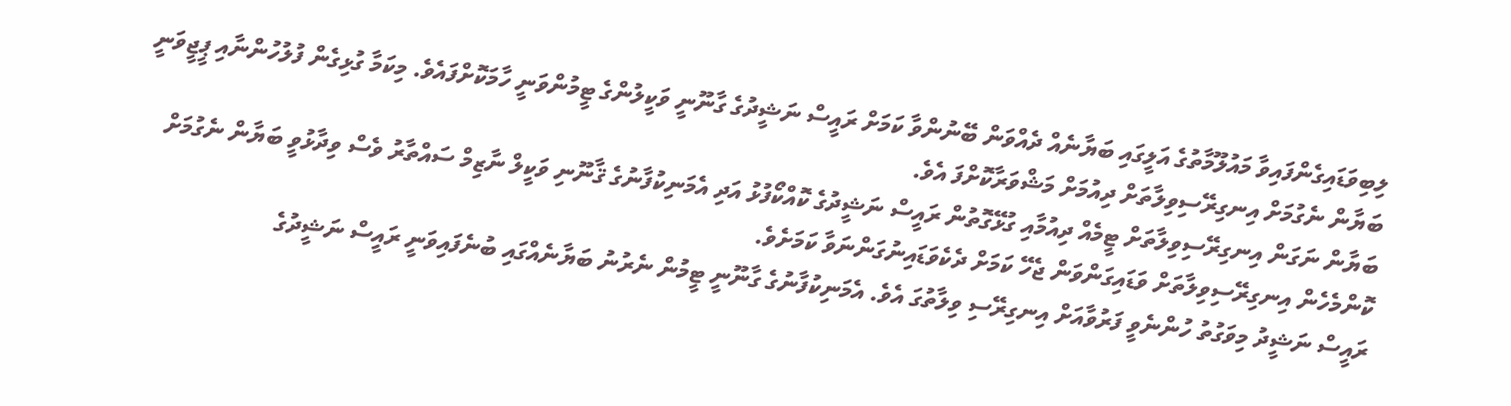ލިބިވަޑައިގެންފައިވާ މައުލޫމާތުގެ އަލީގައި ބަޔާނެއް ދެއްވަން ބޭނުންވާ ކަމަށް ރައީސް ނަޝީދުގެ ގާނޫނީ ވަކީލުންގެ ޓީމުންވަނީ ހާމަކޮށްފައެވެ. މިކަމާ ގުޅިގެން ފުލުހުންނާއި ޕީޖީވަނީ ބަޔާން ނެގުމަށް އިނގިރޭސިވިލާތަށް ދިއުމަށް މަޝްވަރާކޮށްފަ އެވެ.
ބަޔާން ނަގަން އިނގިރޭސިވިލާތަށް ޓީމެއް ދިއުމާއި ގުޅޭގޮތުން ރައީސް ނަޝީދުގެ ކޮއްކޯފުޅު އަދި އެމަނިކުފާނުގެ ޤާނޫނި ވަކީލް ނާޒިމް ސައްތާރު ވެސް ވިދާޅުވީ ބަޔާން ނެގުމަށް ކޮންމެހެން އިނގިރޭސިވިލާތަށް ވަޑައިގަންވަން ޖެހޭ ކަމަށް ދެކެވަޑައިނުގަންނަވާ ކަމަށެވެ.
ރައީސް ނަޝީދު މިވަގުތު ހުންނެވީ ފަރުވާއަށް އިނގިރޭސި ވިލާތުގަ އެވެ. އެމަނިކުފާނުގެ ގާނޫނީ ޓީމުން ނެރުނު ބަޔާނެއްގައި ބުނެފައިވަނީ ރައީސް ނަޝީދުގެ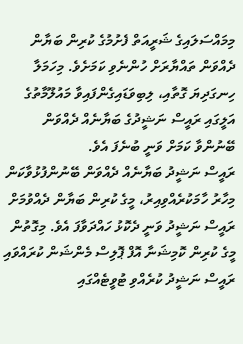މިމައްސަލައިގެ ޝަރީއަތް ފެށުމުގެ ކުރިން ބަޔާން ދެއްވަން ތައްޔާރަށް ހުންނެވި ކަމަށެވެ. މިހަމަލާ ހިނގަދިޔަ ގޮތާއި، ލިބިވަޑައިގެންފައިވާ މައުލޫމާތުގެ އަލީގައި ރައީސް ނަޝީދުގެ ބަޔާނެއް ދެއްވަން ބޭނުންވާ ކަމަށް ވަނީ ބުނެފަ އެވެ.
ރައީސް ނަޝީދު ބަޔާނެއް ދެއްވަން ބޭނުންފުޅުވާކަން މިހާރު ހާމަކުރެއްވިއިރު، މީގެ ކުރިން ބަޔާން ދެއްވުމަށް ރައީސް ނަޝީދު ވަނީ ދެކޮޅު ހައްދަވާފަ އެވެ. މިގޮތުން މީގެ ކުރިން ކޮމިޝަނާ އޮފް ޕޮލިސް މެންޝަން ކުރައްވައި ރައީސް ނަޝީދު ކުރެއްވި ޓުވީޓެއްގައި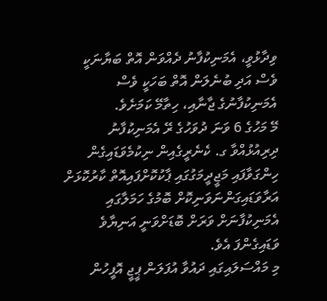ވިދާޅުވީ، އެމަނިކުފާނު ދެއްވަން އޮތް ބަޔާނަކީ ވެސް އަދި ބުނެލަން އޮތް ބަހަކީ ވެސް އެމަނިކުފާނުގެ ޖާނާއި، ހިތާމޭ ކަމަށެވެ.
މޭ މަހުގެ 6 ވަނަ ދުވަހުގެ ރޭ އެމަނިކުފާނު ދިރިއުޅުއްވާ ގ. ކެނެރީގެއިން ނިކުމެވަޑައިގެން ހިންގަވާފައި މަޖީދީމަގުގައި ޕާކުކޮށްފައިއޮތް ކާރުކޮޅަށް އަރާވަޑައިގަންނަވަނިކޮށް ބޮމުގެ ހަމަލާގައި އެމަނިކުފާނަށް ވަރަށް ބޮޑަށްވަނީ އަނިޔާވެ ވަޑައިގެންފަ އެވެ.
މި މައްސަލައިގައި ދައުވާ އުފަލަން ޕީޖީ އޮފީހުން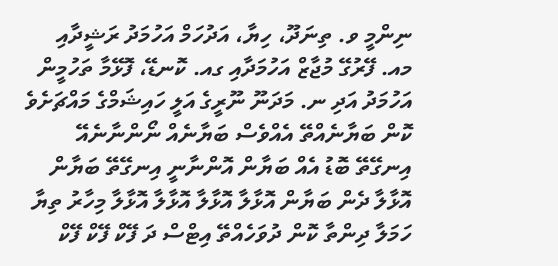ނިންމީ ވ. ތިނަދޫ، ހިޔާ، އަދުހަމް އަހުމަދު ރަޝީދާއި މއ. ފޭރުގޭ މުޖާޒް އަހުމަދާއި ގއ. ކޮނޑޭ، ފޮޅޭމާ ތަހުމީން އަހުމަދު އަދި ނ. މަދަނޫ ނޫރީގެ އަލީ ހައިޝަމްގެ މައްޗަށެވެ
ކޮން ބަޔާނެއްތޭ އެއްވެސް ބަޔާނެއް ނޯންނާނެއޭ އިނގޭތޭ ބޮޑު އެއް ބަޔާން އޮންނާނީ އިނގޭތޭ ބަޔާން އޮޅާލާ ދެން ބަޔާން އޮޅާލާ އޮޅާލާ އޮޅާލާ އޮޅާލާ މިހާރު ތިޔާ ހަމަލާ ދިންތާ ކޮން ދުވަހެއްތޭ އިޓްސް ދަ ފޭކް ފޭކް ފޭކް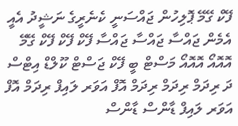ފޭކް ގޭމޭ ޕޮލިހުން ޖައްސަނީ ކެނެރީގެ ނަޝީދު އެއީ އެމެން ޖައްސާ ޖައްސާ ޖައްސާ ފޭކް ފޭކް ފޭކް ގޭމޭ އޮއޮއޯ އޮއޮއޯ މަސްޓް ބީ ފޭކް ޖަސްޓް ކޫލްޑް އިޓްސް ދަ ރިދަމް ރިދަމް ރިދަމް އޮފް އަވަރ ލައިފް ރިދަމް އޮފް އަވަރ ލައިފް ޑާންސް ޑާންސް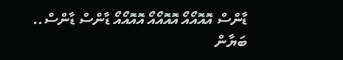ޑާންސް އޮއޮއޯއޯ އޮއޮއޯއޯ އޮއޮއޯއޯ ޑާންސް ޑާންސް..
ބަޔާން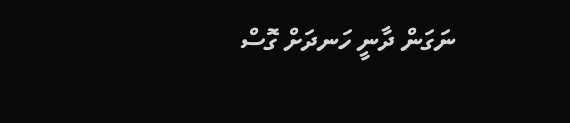ނަގަން ދާނީ ހަނދަށް ގޮސް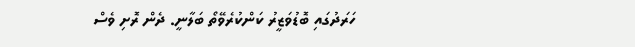ހަރަދުގައި ބޮޑުވަޒީރު ކަންކުރެވޭތޯ ބަލާނީ. ދެން ރޮށި ވެސް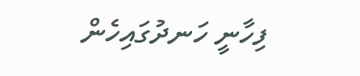ފިހާނީ ހަނދުގައިހެން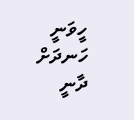ހީވަނީ
ހަނދަށް ދާނީ